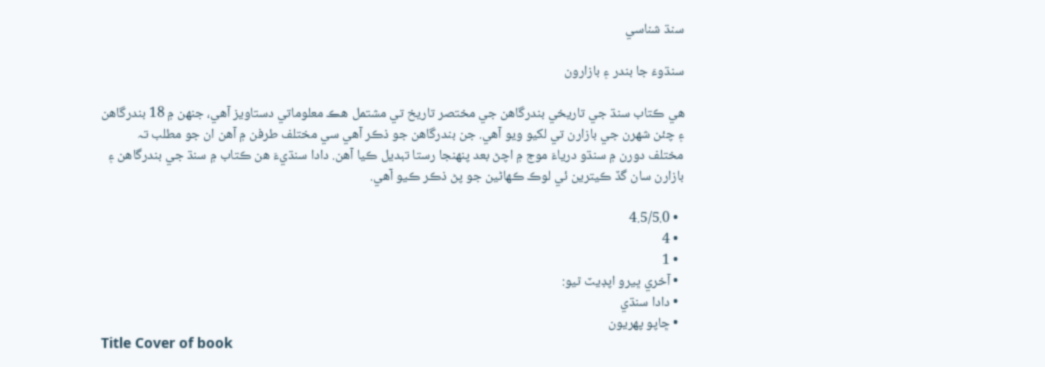سنڌ شناسي

سنڌوءَ جا بندر ۽ بازارون

ھي ڪتاب سنڌ جي تاريخي بندرگاهن جي مختصر تاريخ تي مشتمل هڪ معلوماتي دستاويز آهي، جنھن ۾ 18 بندرگاھن ۽ چئن شھرن جي بازارن تي لکيو ويو آھي. جن بندرگاھن جو ذڪر آھي سي مختلف طرفن ۾ آھن ان جو مطلب تہ مختلف دورن ۾ سنڌو درياءَ موج ۾ اچڻ بعد پنھنجا رستا تبديل ڪيا آھن. دادا سنڌيءَ هن ڪتاب ۾ سنڌ جي بندرگاهن ۽ بازارن سان گڏ ڪيترين ئي لوڪ ڪھاڻين جو پڻ ذڪر ڪيو آهي.

  • 4.5/5.0
  • 4
  • 1
  • آخري ڀيرو اپڊيٽ ٿيو:
  • دادا سنڌي
  • ڇاپو پھريون
Title Cover of book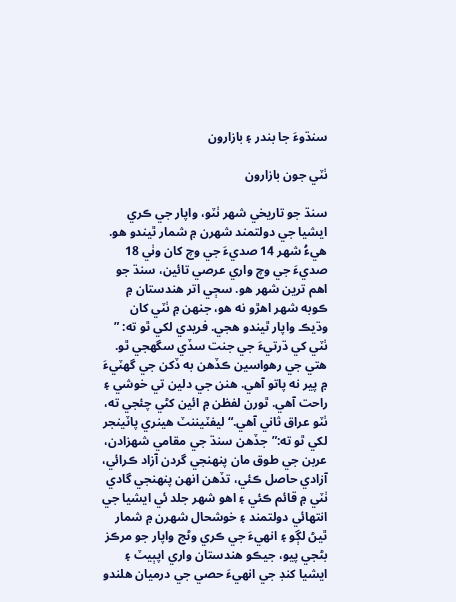سنڌوءَ جا بندر ۽ بازارون

ٺٽي جون بازارون

سنڌ جو تاريخي شهر ٺٽو، واپار جي ڪري ايشيا جي دولتمند شهرن ۾ شمار ٿيندو هو. هيءُ شهر 14 صديءَ جي وچ کان وٺي 18 صديءَ جي وچ واري عرصي تائين، سنڌ جو اهم ترين شهر هو. سڄي اتر هندستان ۾ ڪوبه شهر اهڙو نه هو، جنهن ۾ ٺٽي کان وڌيڪ واپار ٿيندو هجي. فريدي لکي ٿو ته: ” ٺٽي کي ڌرتيءَ جي جنت سڏي سگهجي ٿو. هتي جي رهواسين ڪڏهن به ڏکن جي گهٽيءَ ۾ پير نه پاتو آهي. هنن جي دلين تي خوشي ۽ راحت آهي. ٿورن لفظن ۾ ائين کڻي چئجي ته، ٺٽو عراق ثاني آهي.“ ليفٽيننٽ هينري پاٽينجر لکي ٿو ته:”جڏهن سنڌ جي مقامي شهزادن، عربن جي طوق مان پنهنجي گردن آزاد ڪرائي، آزادي حاصل ڪئي، تڏهن انهن پنهنجي گادي ٺٽي ۾ قائم ڪئي ۽ اهو شهر جلد ئي ايشيا جي انتهائي دولتمند ۽ خوشحال شهرن ۾ شمار ٿيڻ لڳو ۽ انهيءَ جي ڪري وڻج واپار جو مرڪز بڻجي پيو، جيڪو هندستان واري اپٻيٽ ۽ ايشيا کنڊ جي انهيءَ حصي جي درميان هلندو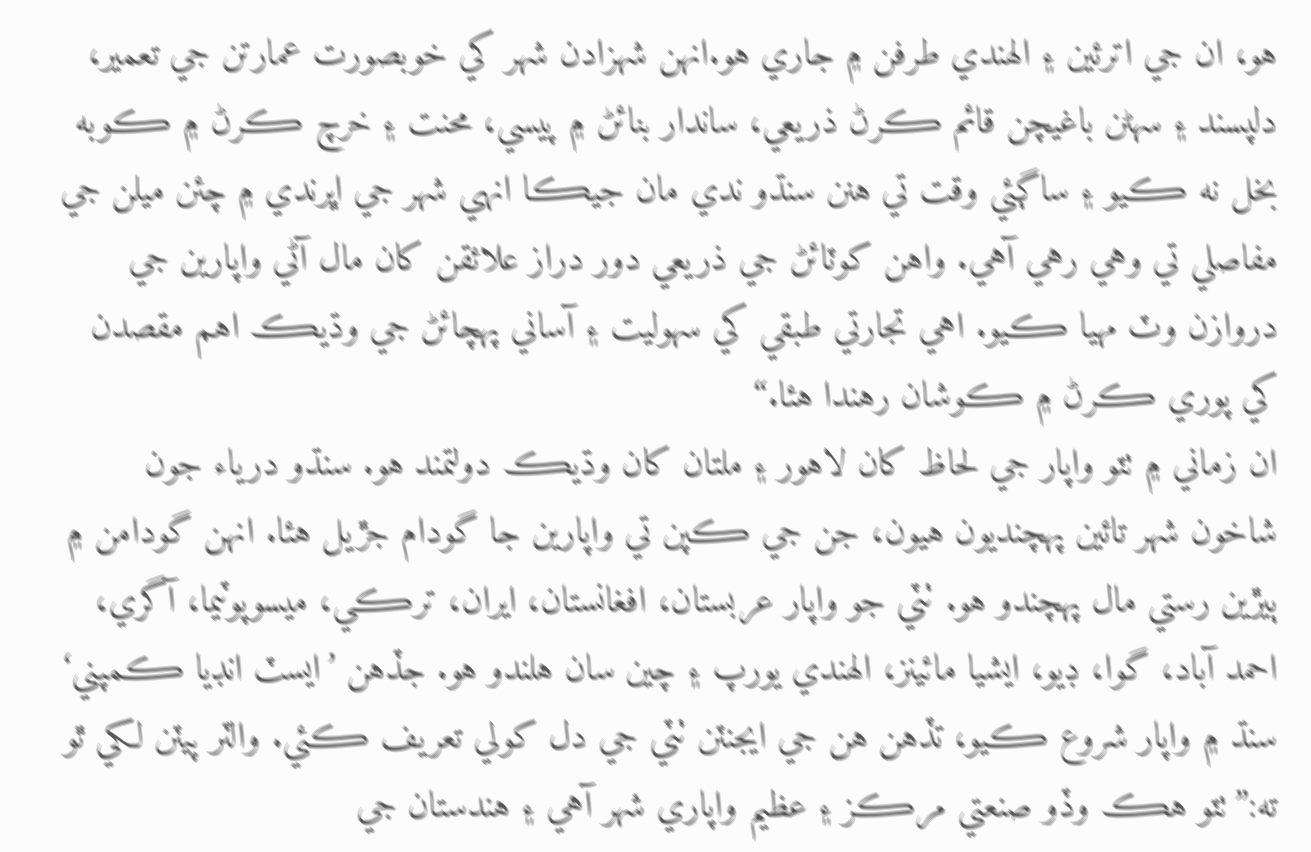هو، ان جي اترئين ۽ الهندي طرفن ۾ جاري هو.انهن شهزادن شهر کي خوبصورت عمارتن جي تعمير، دلپسند ۽ سهڻن باغيچن قائم ڪرڻ ذريعي، ساندار بنائڻ ۾ پيسي، محنت ۽ خرچ ڪرڻ ۾ ڪوبه بخل نه ڪيو ۽ ساڳئي وقت تي هنن سنڌو ندي مان جيڪا انهي شهر جي اڀرندي ۾ چئن ميلن جي مفاصلي تي وهي رهي آهي. واهن کوٽائڻ جي ذريعي دور دراز علائقن کان مال آڻي واپارين جي دروازن وٽ مهيا ڪيو. اهي تجارتي طبقي کي سهوليت ۽ آساني پهچائڻ جي وڌيڪ اهم مقصدن کي پوري ڪرڻ ۾ ڪوشان رهندا هئا.“
ان زماني ۾ ٺٽو واپار جي لحاظ کان لاهور ۽ ملتان کان وڌيڪ دولتمند هو. سنڌو درياء جون شاخون شهر تائين پهچنديون هيون، جن جي ڪپن تي واپارين جا گودام جڙيل هئا. انهن گودامن ۾ ٻيڙين رستي مال پهچندو هو. ٺٽي جو واپار عربستان، افغانستان، ايران، ترڪي، ميسوپوٽيما، آگري، احمد آباد، گوا، ڊيو، ايشيا مائينز، الهندي يورپ ۽ چين سان هلندو هو. جڏهن ’ايسٽ انڊيا ڪمپني‘ سنڌ ۾ واپار شروع ڪيو، تڏهن هن جي ايجنٽن ٺٽي جي دل کولي تعريف ڪئي. والٽر پيٽن لکي ٿو ته:”ٺٽو هڪ وڏو صنعتي مرڪز ۽ عظيم واپاري شهر آهي ۽ هندستان جي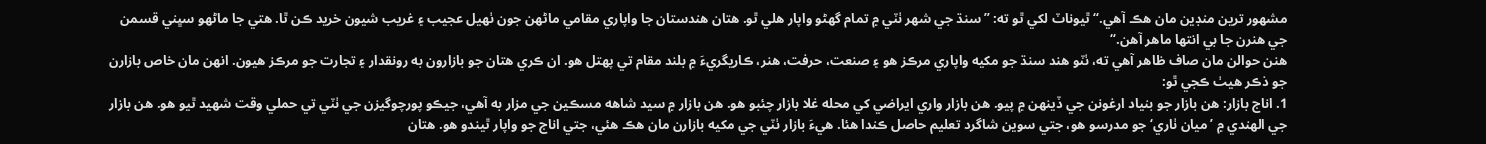مشهور ترين منڊين مان هڪ آهي.“ ٿيوناٽ لکي ٿو ته: ”سنڌ جي شهر ٺٽي ۾ تمام گهڻو واپار هلي ٿو. هتان هندستان جا واپاري مقامي ماڻهن جون ٺهيل عجيب ۽ غريب شيون خريد ڪن ٿا. هتي جا ماڻهو سڀني قسمن جي هنرن جا بي انتها ماهر آهن.“
هنن حوالن مان صاف ظاهر آهي ته، ٺٽو هند سنڌ جو مکيه واپاري مرڪز هو ۽ صنعت، حرفت، هنر، ڪاريگريءَ ۾ بلند مقام تي پهتل هو. ان ڪري هتان جو بازارون به رونقدار ۽ تجارت جو مرڪز هيون. انهن مان خاص بازارن جو ذڪر هيٺ ڪجي ٿو:
1. اناج بازار: هن بازار جو بنياد ارغونن جي ڏينهن ۾ پيو. هن بازار واري ايراضي کي محله غلا بازار چئبو هو. هن بازار ۾ سيد شاهه مسڪين جي مزار به آهي، جيڪو پورچوگيزن جي ٺٽي تي حملي وقت شهيد ٿيو هو. هن بازار جي الهندي ۾ ’ميان ٺاري‘ جو مدرسو هو، جتي سوين شاگرد تعليم حاصل ڪندا هئا. هيءَ بازار ٺٽي جي مکيه بازارن مان هڪ هئي، جتي اناج جو واپار ٿيندو هو. هتان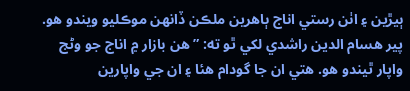ٻيڙين ۽ اٺن رستي اناج ٻاهرين ملڪن ڏانهن موڪليو ويندو هو. پير هسام الدين راشدي لکي ٿو ته: ” هن بازار ۾ اناج جو وڻج واپار ٿيندو هو. هتي ان جا گودام هئا ۽ ان جي واپارين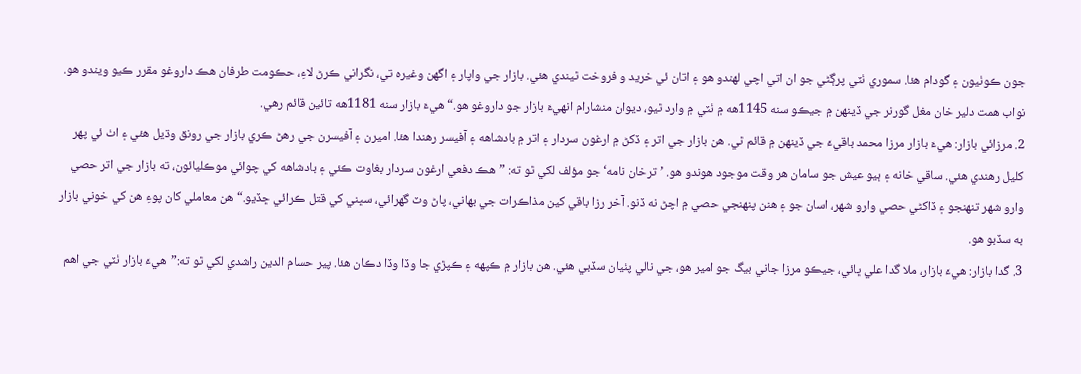جون ڪوٺيون ۽ گودام هئا. سموري ٺٽي پرڳڻي جو ان اتي اچي لهندو هو ۽ اتان ئي خريد و فروخت ٿيندي هئي. بازار جي واپار ۽ اگهن وغيره تي، نگراني ڪرڻ لاءِ، حڪومت طرفان هڪ داروغو مقرر ڪيو ويندو هو. نواب همت دلير خان مغل گورنر جي ڏينهن ۾ جيڪو سنه 1145هه ۾ ٺٽي ۾ وارد ٿيو، ديوان منشارام انهيءَ بازار جو داروغو هو.“ هيءَ بازار سنه 1181هه تائين قائم رهي.
2. مرزائي بازار: هيءَ بازار مرزا محمد باقيءَ جي ڏينهن ۾ قائم ٿي. هن بازار جي اتر ۽ ڏکڻ ۾ ارغون سردار ۽ اتر ۾ بادشاهه ۽ آفيسر رهندا هئا. اميرن ۽ آفيسرن جي رهڻ ڪري بازار جي رونق وڌيل هئي ۽ اٺ ئي پهر کليل رهندي هئي. ساقي خانه ۽ ٻيو عيش جو سامان هر وقت موجود هوندو هو. ’ترخان نامه‘ جو مؤلف لکي ٿو ته: ”هڪ دفعي ارغون سردار بغاوت ڪئي ۽ بادشاهه کي چوائي موڪليائون، ته بازار جي اتر حصي وارو شهر تنهنجو ۽ ڏاکڻي حصي وارو شهر، اسان جو ۽ هنن پنهنجي حصي ۾ اچڻ نه ڏنو. آخر رزا باقي کين مذاڪرات جي بهاني، پاڻ وٽ گهرائي، سڀني کي قتل ڪرائي ڇڏيو.“ هن معاملي کان پوءِ هن کي خوني بازار به سڏبو هو.
3. گدا بازار: هيءَ بازار، ملا گدا علي ڀائي، جيڪو مرزا جاني بيگ جو امير هو، جي نالي پٺيان سڏبي هئي. هن بازار ۾ ڪپهه ۽ ڪپڙي جا وڏا وڏا دڪان هئا. پير حسام الدين راشدي لکي ٿو ته:”هيءَ بازار ٺٽي جي اهم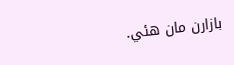بازارن مان هئي.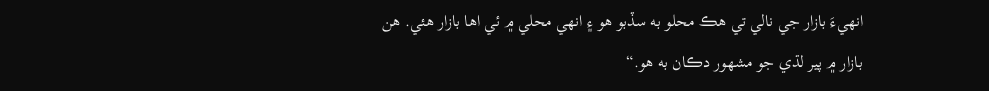انهيءَ بازار جي نالي تي هڪ محلو به سڏبو هو ۽ انهي محلي ۾ ئي اها بازار هئي. هن بازار ۾ پير لڌي جو مشهور دڪان به هو.“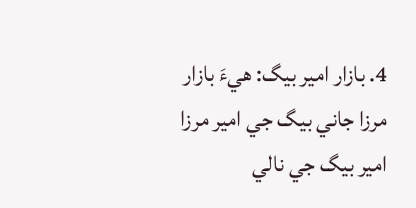4. بازار امير بيگ: هيءَ بازار مرزا جاني بيگ جي امير مرزا امير بيگ جي نالي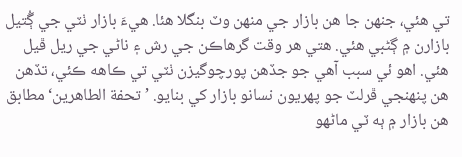تي هئي، جنهن جا هن بازار جي منهن وٽ بنگلا هئا. هيءَ بازار ٺٽي جي ڳُتيل بازارن ۾ ڳڻبي هئي. هتي هر وقت گرهاڪن جي رش ۽ ناڻي جي ريل ڦيل هئي. اهو ئي سبب آهي جو جڏهن پورچوگيزن ٺٽي تي ڪاهه ڪئي، تڏهن هن پنهنجي ڦرلٽ جو پهريون نسانو بازار کي بنايو. ’تحفة الطاهرين‘ مطابق هن بازار ۾ ٻه ٽي ماڻهو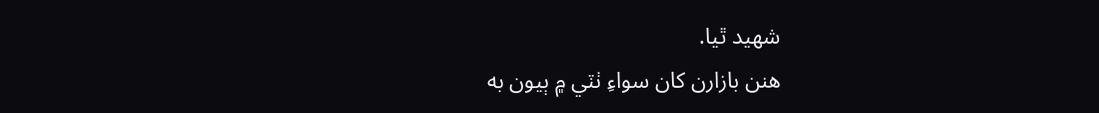شهيد ٿيا.
هنن بازارن کان سواءِ ٺٽي ۾ ٻيون به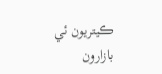ڪيتريون ئي بازارون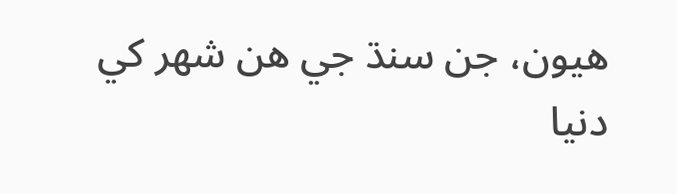هيون، جن سنڌ جي هن شهر کي دنيا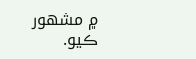۾ مشهور ڪيو.